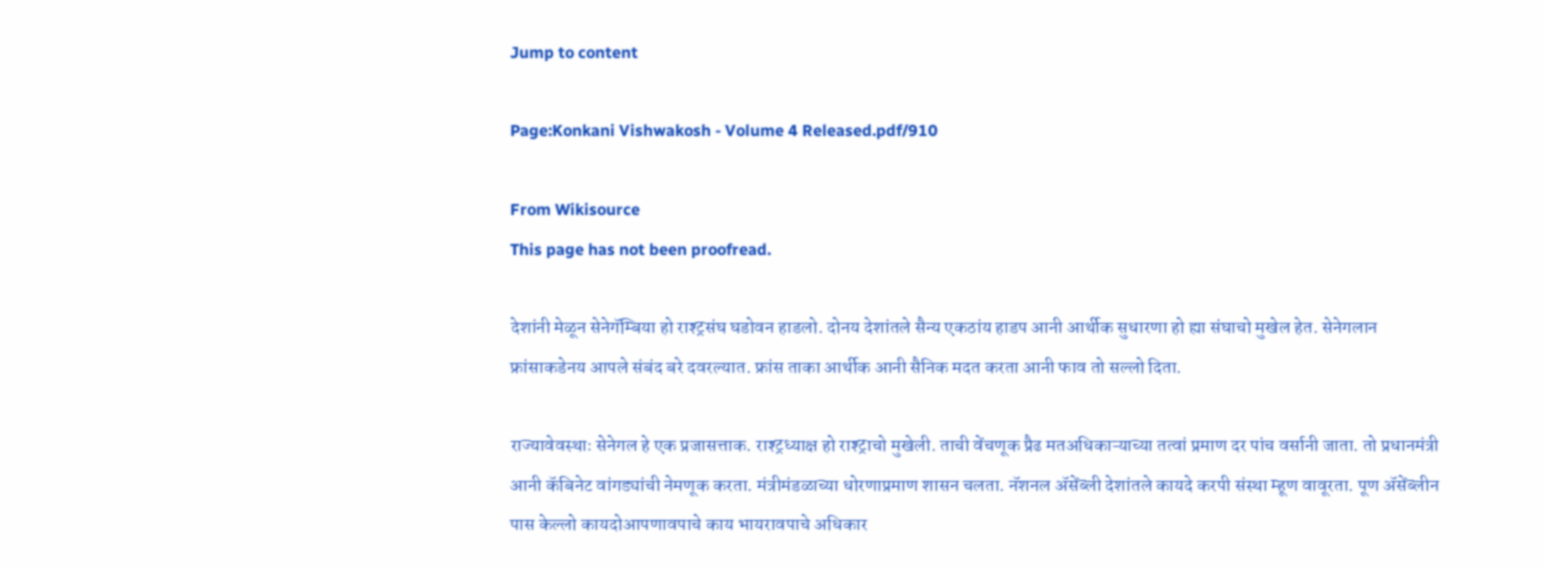Jump to content

Page:Konkani Vishwakosh - Volume 4 Released.pdf/910

From Wikisource
This page has not been proofread.

देशांनी मेळून सेनेगॅम्बिया हो राश्ट्रसंघ घडोवन हाडलो. दोनय देशांतले सैन्य एकठांय हाडप आनी आर्थीक सुधारणा हो ह्या संघाचो मुखेल हेत. सेनेगलान फ्रांसाकडेनय आपले संबंद बरे दवरल्यात. फ्रांस ताका आर्थीक आनी सैनिक मदत करता आनी फाव तो सल्लो दिता.

राज्यावेवस्थाः सेनेगल हे एक प्रजासत्ताक. राश्ट्रध्याक्ष हो राश्ट्राचो मुखेली. ताची वेंचणूक प्रैढ मतअधिकाऱ्याच्या तत्वां प्रमाण दर पांच वर्सानी जाता. तो प्रधानमंत्री आनी कॅबिनेट वांगड्यांची नेमणूक करता. मंत्रीमंडळाच्या धोरणाप्रमाण शासन चलता. नॅशनल ॲसेंब्ली देशांतले कायदे करपी संस्था म्हूण वावूरता. पूण ॲसेंब्लीन पास केल्लो कायदोआपणावपाचे काय भायरावपाचे अधिकार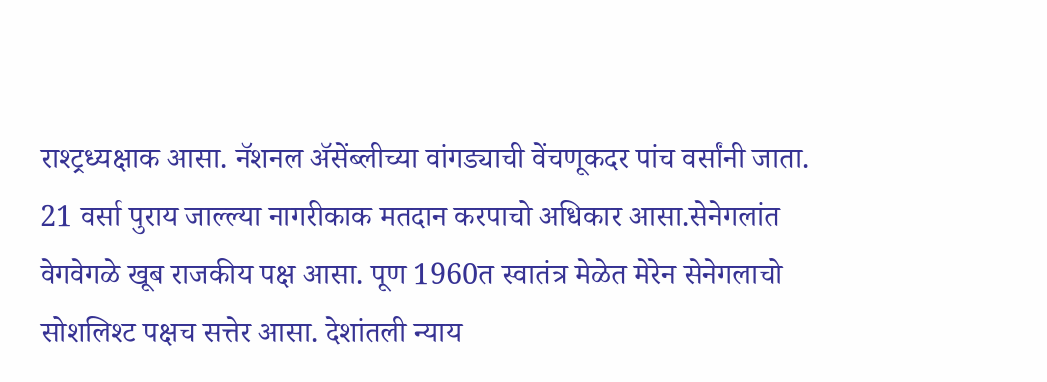राश्ट्रध्यक्षाक आसा. नॅशनल ॲसेंब्लीच्या वांगड्याची वेंचणूकदर पांच वर्सांनी जाता. 21 वर्सा पुराय जाल्ल्या नागरीकाक मतदान करपाचो अधिकार आसा.सेनेगलांत वेगवेगळे खूब राजकीय पक्ष आसा. पूण 1960त स्वातंत्र मेळेत मेरेन सेनेगलाचो सोशलिश्ट पक्षच सत्तेर आसा. देशांतली न्याय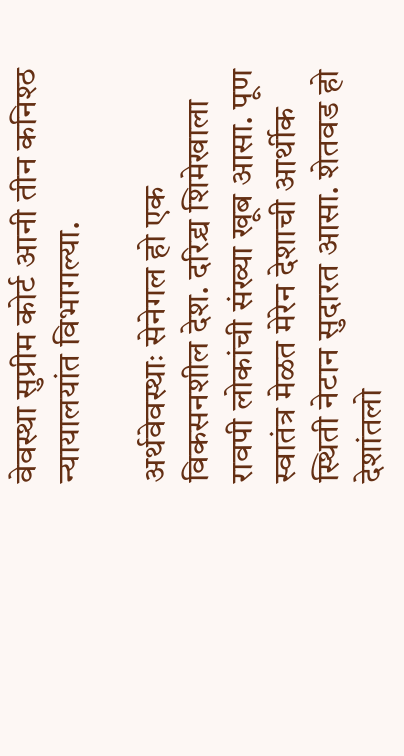वेवस्था सुप्रीम कोर्ट आनी तीन कनिश्ठ न्यायालयांत विभागल्या.

अर्थवेवस्थाः सेनेगल हो एक विकसनशील देश. दरिद्र्य शिमेखाला रावपी लोकांची संख्या खूब आसा. पूण स्वातंत्र मेळत मेरेन देशाची आर्थीक स्थिती नेटान सुदारत आसा. शेतवड हो देशांतलो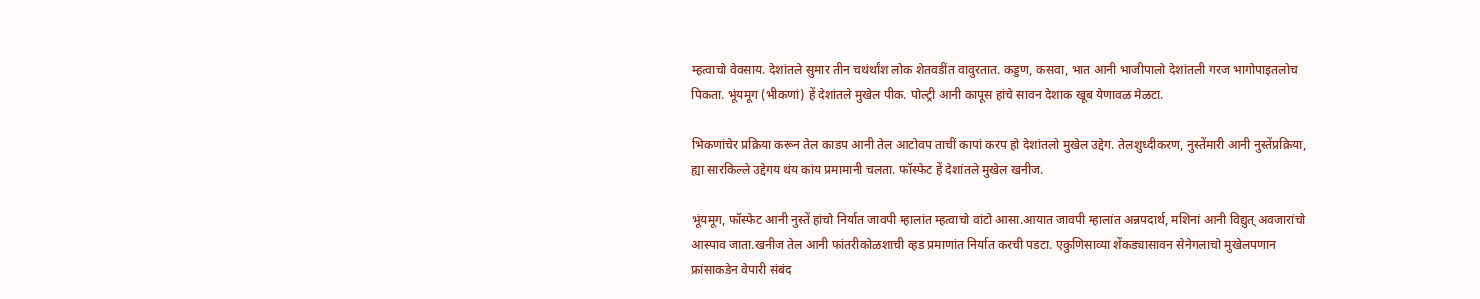म्हत्वाचो वेवसाय. देशांतले सुमार तीन चथंर्थांश लोक शेतवडींत वावुरतात. कड्डण, कसवा, भात आनी भाजीपालो देशांतली गरज भागोपाइतलोच पिकता. भूंयमूग (भीकणां) हें देशांतले मुखेल पीक. पोल्ट्री आनी कापूस हांचे सावन देशाक खूब येणावळ मेळटा.

भिकणांचेर प्रक्रिया करून तेल काडप आनी तेल आटोवप ताचीं कापां करप हो देशांतलो मुखेल उद्देग. तेलशुध्दीकरण, नुस्तेंमारी आनी नुस्तेंप्रक्रिया, ह्या सारकिल्ले उद्देगय थंय कांय प्रमामानी चलता. फॉस्फेट हें देशांतले मुखेल खनीज.

भूंयमूग, फॉस्फेट आनी नुस्तें हांचो निर्यात जावपी म्हालांत म्हत्वाचो वांटो आसा.आयात जावपी म्हालांत अन्नपदार्थ, मशिनां आनी विद्युत् अवजारांचो आस्पाव जाता.खनीज तेल आनी फांतरीकोळशाची व्हड प्रमाणांत निर्यात करची पडटा. एकुणिसाव्या शेंकड्यासावन सेनेगलाचो मुखेलपणान फ्रांसाकडेन वेपारी संबंद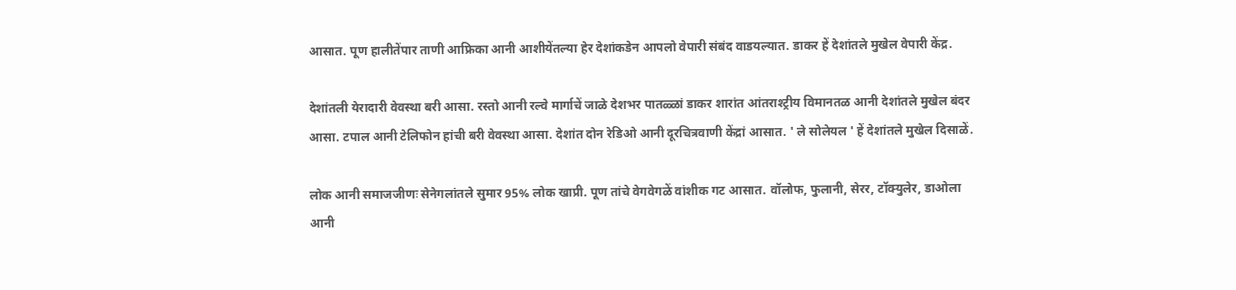आसात. पूण हालीतेंपार ताणी आफ्रिका आनी आशीयेंतल्या हेर देशांकडेन आपलो वेपारी संबंद वाडयल्यात. डाकर हें देशांतले मुखेल वेपारी केंद्र.

देशांतली येरादारी वेवस्था बरी आसा. रस्तो आनी रल्वे मार्गाचें जाळे देशभर पातळ्ळां डाकर शारांत आंतराश्ट्रीय विमानतळ आनी देशांतले मुखेल बंदर आसा. टपाल आनी टेलिफोन हांची बरी वेवस्था आसा. देशांत दोन रेडिओ आनी दूरचित्रवाणी केंद्रां आसात. ' ले सोलेयल ' हें देशांतले मुखेल दिसाळें.

लोक आनी समाजजीणः सेनेगलांतले सुमार 95% लोक खाप्री. पूण तांचे वेगवेगळें वांशीक गट आसात. वॉलोफ, फुलानी, सेरर, टॉक्युलेर, डाओला आनी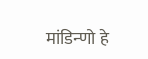मांडिन्णो हे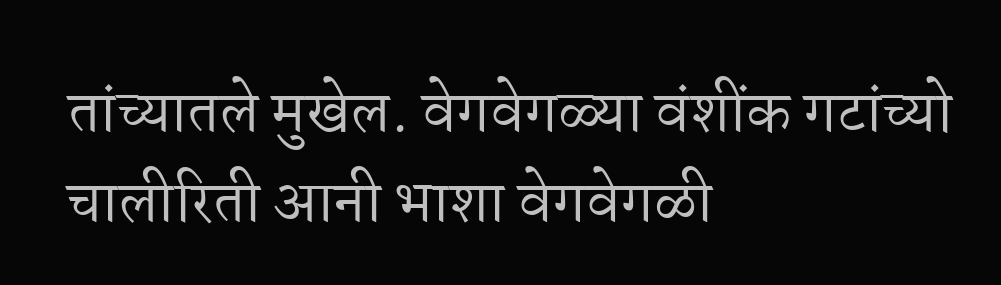तांच्यातले मुखेल. वेगवेगळ्या वंशींक गटांच्यो चालीरिती आनी भाशा वेगवेगळी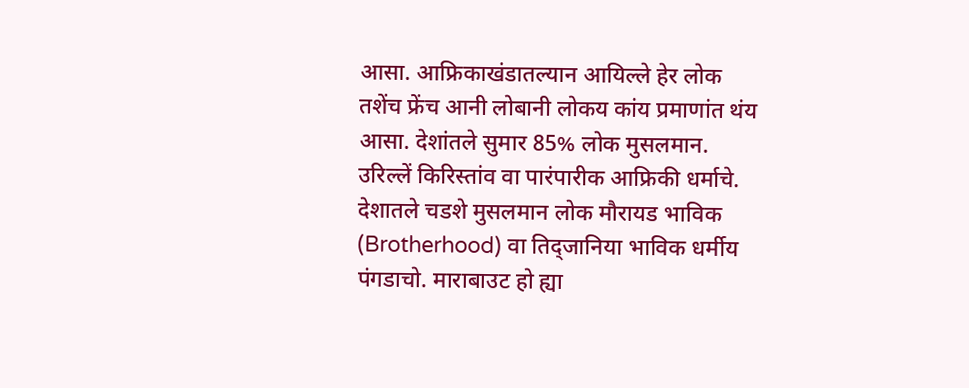आसा. आफ्रिकाखंडातल्यान आयिल्ले हेर लोक तशेंच फ्रेंच आनी लोबानी लोकय कांय प्रमाणांत थंय आसा. देशांतले सुमार 85% लोक मुसलमान. उरिल्लें किरिस्तांव वा पारंपारीक आफ्रिकी धर्माचे. देशातले चडशे मुसलमान लोक मौरायड भाविक (Brotherhood) वा तिद्जानिया भाविक धर्मीय पंगडाचो. माराबाउट हो ह्या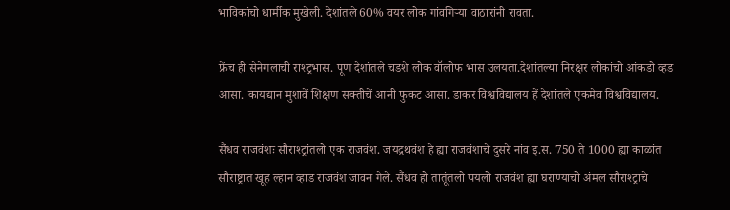भाविकांचो धार्मीक मुखेली. देशांतले 60% वयर लोक गांवगिऱ्या वाठारांनी रावता.

फ्रेंच ही सेनेगलाची राश्ट्रभास. पूण देशांतले चडशे लोक वॉलोफ भास उलयता.देशांतल्या निरक्षर लोकांचो आंकडो व्हड आसा. कायद्यान मुशावें शिक्षण सक्तीचें आनी फुकट आसा. डाकर विश्वविद्यालय हें देशांतले एकमेव विश्वविद्यालय.

सैंधव राजवंशः सौराश्ट्रांतलो एक राजवंश. जयद्रथवंश हे ह्या राजवंशाचे दुसरे नांव इ.स. 750 ते 1000 ह्या काळांत सौराष्ट्रात खूह ल्हान व्हाड राजवंश जावन गेले. सैंधव हो तातूंतलो पयलो राजवंश ह्या घराण्याचो अंमल सौराश्ट्राचे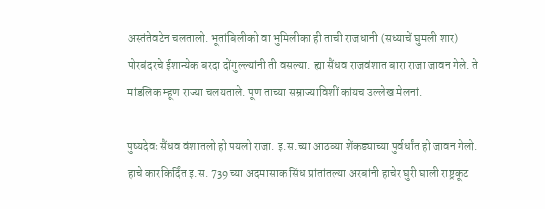अस्तंतेवटेन चलतालो. भूतांबिलीको वा भुमिलीका ही ताची राजधानी (सध्याचें घुमली शार) पोरबंदरचे ईशान्येक बरदा दोंगुल्ल्यांनी ती वसल्या. ह्या सैंधव राजवंशात बारा राजा जावन गेले. ते मांडलिक म्हूण राज्या चलयताले. पूण ताच्या सम्राज्याविशीं कांयच उल्लेख मेलनां.

पुष्यदेवः सैंधव वंशातलो हो पयलो राजा. इ.स.च्या आठव्या शेंकड्याच्या पुर्वर्धांत हो जावन गेलो. हाचे कारकिर्दिंत इ.स. 739 च्या अदमासाक सिंध प्रांतांतल्या अरबांनी हाचेर घुरी घाली राष्ट्रकूट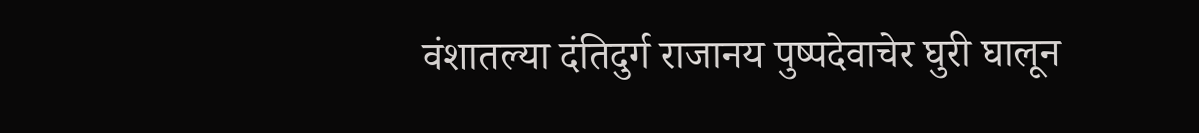वंशातल्या दंतिदुर्ग राजानय पुष्पदेवाचेर घुरी घालून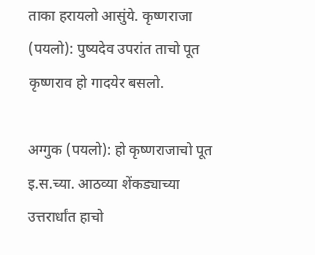ताका हरायलो आसुंये. कृष्णराजा (पयलो): पुष्यदेव उपरांत ताचो पूत कृष्णराव हो गादयेर बसलो.

अग्गुक (पयलो): हो कृष्णराजाचो पूत इ.स.च्या. आठव्या शेंकड्याच्या उत्तरार्धांत हाचो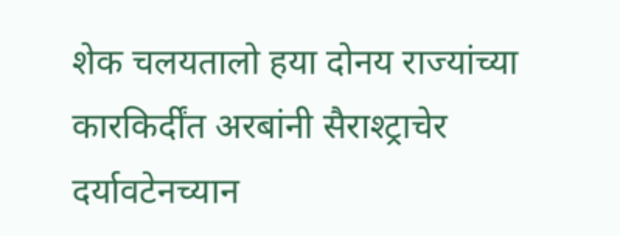शेक चलयतालो हया दोनय राज्यांच्या कारकिर्दींत अरबांनी सैराश्ट्राचेर दर्यावटेनच्यान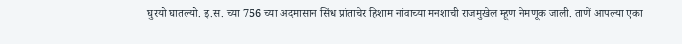घुरयो घातल्यो. इ.स. च्या 756 च्या अदमासान सिंध प्रांताचेर हिशाम नांवाच्या मनशाची राजमुखेल म्हूण नेमणूक जाली. ताणें आपल्या एका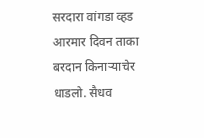सरदारा वांगडा व्हड आरमार दिवन ताका बरदान किनाऱ्याचेर धाडलो. सैधव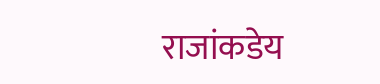राजांकडेय